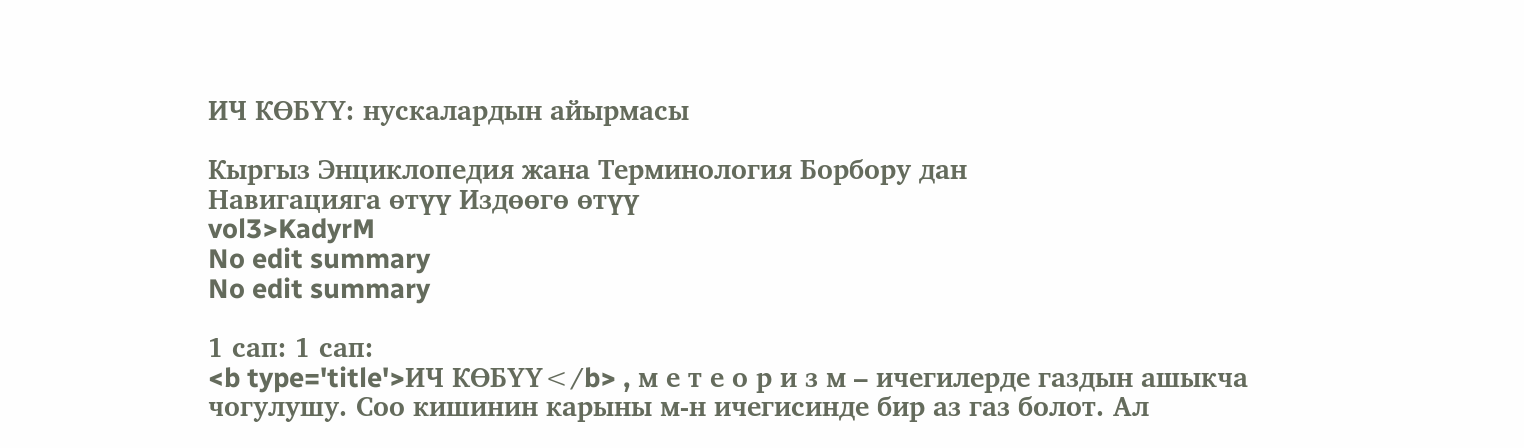ИЧ КӨБҮҮ: нускалардын айырмасы

Кыргыз Энциклопедия жана Терминология Борбору дан
Навигацияга өтүү Издөөгө өтүү
vol3>KadyrM
No edit summary
No edit summary

1 сап: 1 сап:
<b type='title'>ИЧ КӨБҮҮ</b> , м е т е о р и з м – ичегилерде газдын ашыкча чогулушу. Соо кишинин карыны м-н ичегисинде бир аз газ болот. Ал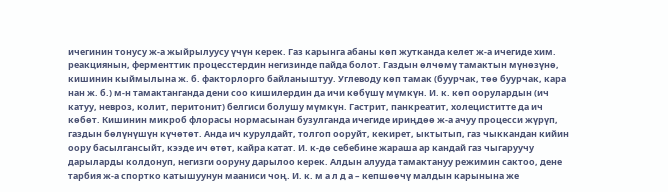ичегинин тонусу ж-а жыйрылуусу үчүн керек. Газ карынга абаны көп жутканда келет ж-а ичегиде хим. реакциянын, ферменттик процесстердин негизинде пайда болот. Газдын өлчөмү тамактын мүнөзүнө, кишинин кыймылына ж. б. факторлорго байланыштуу. Углеводу көп тамак (буурчак, төө буурчак, кара нан ж. б.) м-н тамактанганда дени соо кишилердин да ичи көбүшү мүмкүн. И. к. көп оорулардын (ич катуу, невроз, колит, перитонит) белгиси болушу мүмкүн. Гастрит, панкреатит, холециститте да ич көбөт. Кишинин микроб флорасы нормасынан бузулганда ичегиде ириңдөө ж-а ачуу процесси жүрүп, газдын бөлүнүшүн күчөтөт. Анда ич курулдайт, толгоп ооруйт, кекирет, ыктытып, газ чыккандан кийин оору басылгансыйт, кээде ич өтөт, кайра катат. И. к-дө себебине жараша ар кандай газ чыгаруучу дарыларды колдонуп, негизги ооруну дарылоо керек. Алдын алууда тамактануу режимин сактоо, дене тарбия ж-а спортко катышуунун мааниси чоң. И. к. м а л д а – кепшөөчү малдын карынына же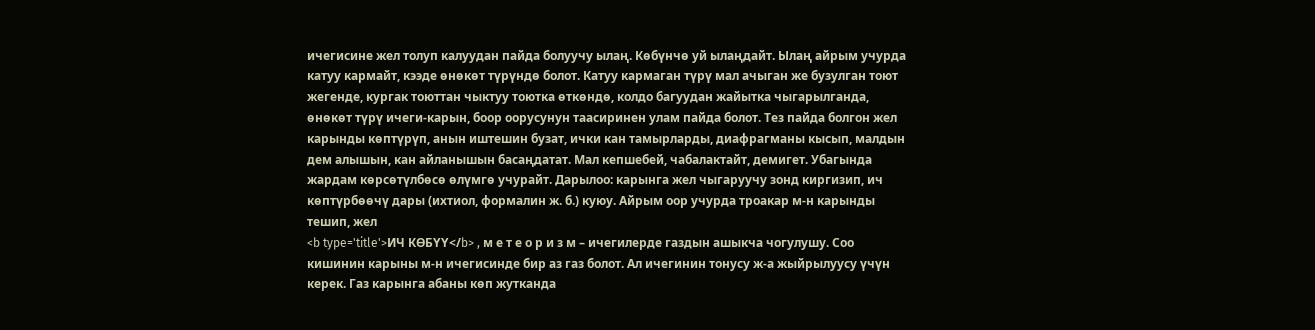ичегисине жел толуп калуудан пайда болуучу ылаң. Көбүнчө уй ылаңдайт. Ылаң айрым учурда катуу кармайт, кээде өнөкөт түрүндө болот. Катуу кармаган түрү мал ачыган же бузулган тоют жегенде, кургак тоюттан чыктуу тоютка өткөндө, колдо багуудан жайытка чыгарылганда, өнөкөт түрү ичеги-карын, боор оорусунун таасиринен улам пайда болот. Тез пайда болгон жел карынды көптүрүп, анын иштешин бузат, ички кан тамырларды, диафрагманы кысып, малдын дем алышын, кан айланышын басаңдатат. Мал кепшебей, чабалактайт, демигет. Убагында жардам көрсөтүлбөсө өлүмгө учурайт. Дарылоо: карынга жел чыгаруучу зонд киргизип, ич көптүрбөөчү дары (ихтиол, формалин ж. б.) куюу. Айрым оор учурда троакар м-н карынды тешип, жел
<b type='title'>ИЧ КӨБҮҮ</b> , м е т е о р и з м – ичегилерде газдын ашыкча чогулушу. Соо кишинин карыны м-н ичегисинде бир аз газ болот. Ал ичегинин тонусу ж-а жыйрылуусу үчүн керек. Газ карынга абаны көп жутканда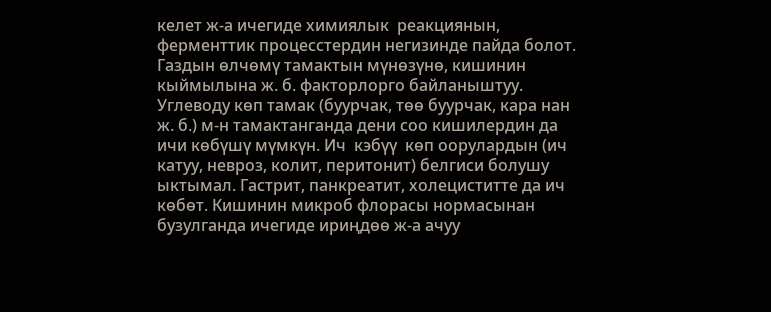келет ж-а ичегиде химиялык  реакциянын, ферменттик процесстердин негизинде пайда болот. Газдын өлчөмү тамактын мүнөзүнө, кишинин кыймылына ж. б. факторлорго байланыштуу. Углеводу көп тамак (буурчак, төө буурчак, кара нан ж. б.) м-н тамактанганда дени соо кишилердин да ичи көбүшү мүмкүн. Ич  кэбүү  көп оорулардын (ич катуу, невроз, колит, перитонит) белгиси болушу ыктымал. Гастрит, панкреатит, холециститте да ич көбөт. Кишинин микроб флорасы нормасынан бузулганда ичегиде ириңдөө ж-а ачуу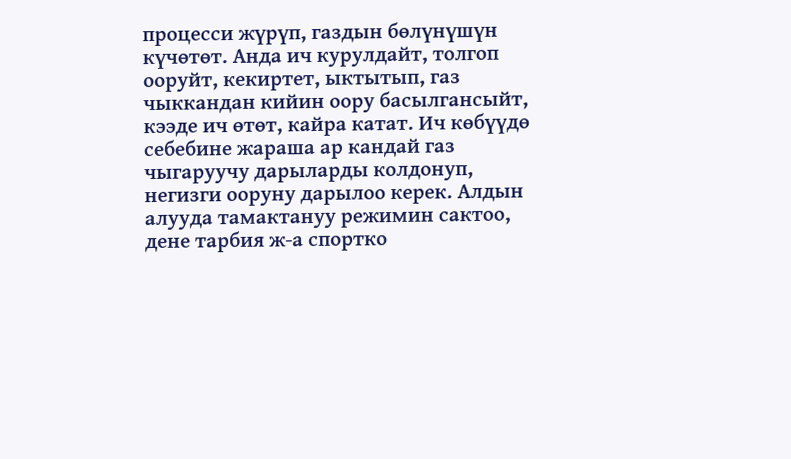процесси жүрүп, газдын бөлүнүшүн күчөтөт. Анда ич курулдайт, толгоп ооруйт, кекиртет, ыктытып, газ чыккандан кийин оору басылгансыйт, кээде ич өтөт, кайра катат. Ич көбүүдө  себебине жараша ар кандай газ чыгаруучу дарыларды колдонуп, негизги ооруну дарылоо керек. Алдын алууда тамактануу режимин сактоо, дене тарбия ж-а спортко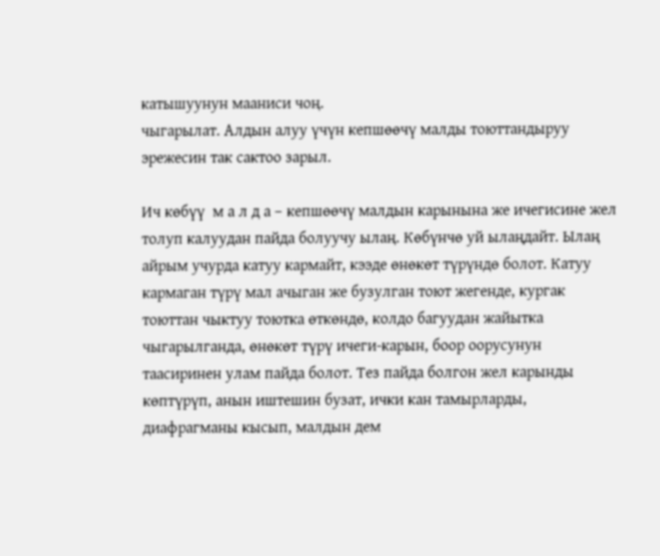катышуунун мааниси чоң.
чыгарылат. Алдын алуу үчүн кепшөөчү малды тоюттандыруу эрежесин так сактоо зарыл.

Ич көбүү  м а л д а – кепшөөчү малдын карынына же ичегисине жел толуп калуудан пайда болуучу ылаң. Көбүнчө уй ылаңдайт. Ылаң айрым учурда катуу кармайт, кээде өнөкөт түрүндө болот. Катуу кармаган түрү мал ачыган же бузулган тоют жегенде, кургак тоюттан чыктуу тоютка өткөндө, колдо багуудан жайытка чыгарылганда, өнөкөт түрү ичеги-карын, боор оорусунун таасиринен улам пайда болот. Тез пайда болгон жел карынды көптүрүп, анын иштешин бузат, ички кан тамырларды, диафрагманы кысып, малдын дем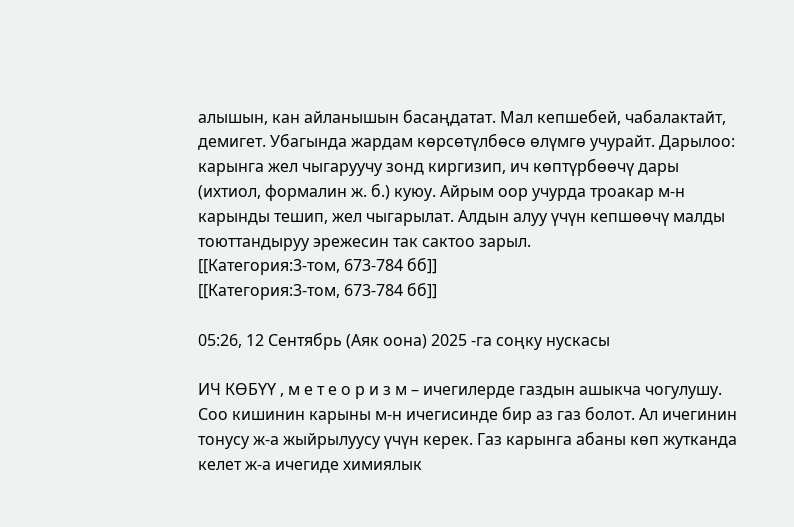алышын, кан айланышын басаңдатат. Мал кепшебей, чабалактайт, демигет. Убагында жардам көрсөтүлбөсө өлүмгө учурайт. Дарылоо: карынга жел чыгаруучу зонд киргизип, ич көптүрбөөчү дары (ихтиол, формалин ж. б.) куюу. Айрым оор учурда троакар м-н карынды тешип, жел чыгарылат. Алдын алуу үчүн кепшөөчү малды тоюттандыруу эрежесин так сактоо зарыл.
[[Категория:3-том, 673-784 бб]]
[[Категория:3-том, 673-784 бб]]

05:26, 12 Сентябрь (Аяк оона) 2025 -га соңку нускасы

ИЧ КӨБҮҮ , м е т е о р и з м – ичегилерде газдын ашыкча чогулушу. Соо кишинин карыны м-н ичегисинде бир аз газ болот. Ал ичегинин тонусу ж-а жыйрылуусу үчүн керек. Газ карынга абаны көп жутканда келет ж-а ичегиде химиялык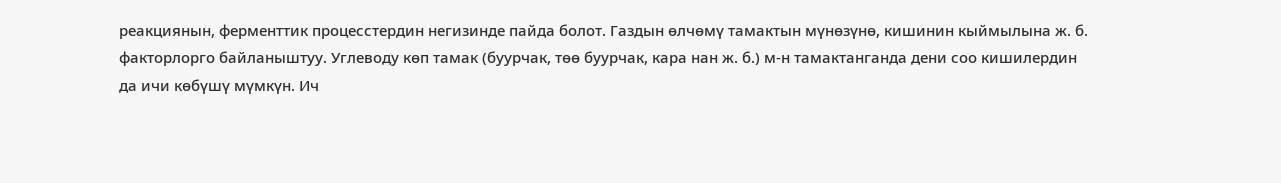реакциянын, ферменттик процесстердин негизинде пайда болот. Газдын өлчөмү тамактын мүнөзүнө, кишинин кыймылына ж. б. факторлорго байланыштуу. Углеводу көп тамак (буурчак, төө буурчак, кара нан ж. б.) м-н тамактанганда дени соо кишилердин да ичи көбүшү мүмкүн. Ич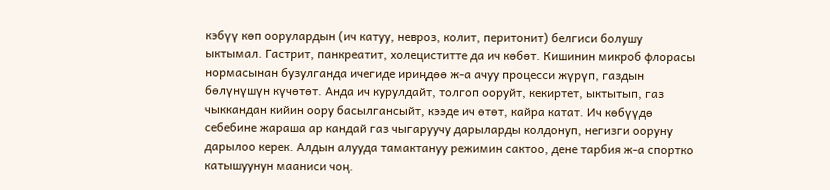кэбүү көп оорулардын (ич катуу, невроз, колит, перитонит) белгиси болушу ыктымал. Гастрит, панкреатит, холециститте да ич көбөт. Кишинин микроб флорасы нормасынан бузулганда ичегиде ириңдөө ж-а ачуу процесси жүрүп, газдын бөлүнүшүн күчөтөт. Анда ич курулдайт, толгоп ооруйт, кекиртет, ыктытып, газ чыккандан кийин оору басылгансыйт, кээде ич өтөт, кайра катат. Ич көбүүдө себебине жараша ар кандай газ чыгаруучу дарыларды колдонуп, негизги ооруну дарылоо керек. Алдын алууда тамактануу режимин сактоо, дене тарбия ж-а спортко катышуунун мааниси чоң.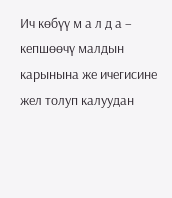Ич көбүү м а л д а – кепшөөчү малдын карынына же ичегисине жел толуп калуудан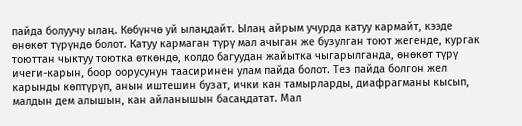пайда болуучу ылаң. Көбүнчө уй ылаңдайт. Ылаң айрым учурда катуу кармайт, кээде өнөкөт түрүндө болот. Катуу кармаган түрү мал ачыган же бузулган тоют жегенде, кургак тоюттан чыктуу тоютка өткөндө, колдо багуудан жайытка чыгарылганда, өнөкөт түрү ичеги-карын, боор оорусунун таасиринен улам пайда болот. Тез пайда болгон жел карынды көптүрүп, анын иштешин бузат, ички кан тамырларды, диафрагманы кысып, малдын дем алышын, кан айланышын басаңдатат. Мал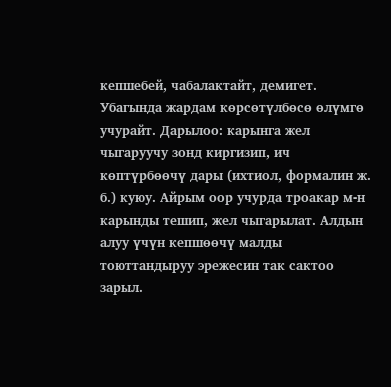кепшебей, чабалактайт, демигет. Убагында жардам көрсөтүлбөсө өлүмгө учурайт. Дарылоо: карынга жел чыгаруучу зонд киргизип, ич көптүрбөөчү дары (ихтиол, формалин ж. б.) куюу. Айрым оор учурда троакар м-н карынды тешип, жел чыгарылат. Алдын алуу үчүн кепшөөчү малды тоюттандыруу эрежесин так сактоо зарыл.